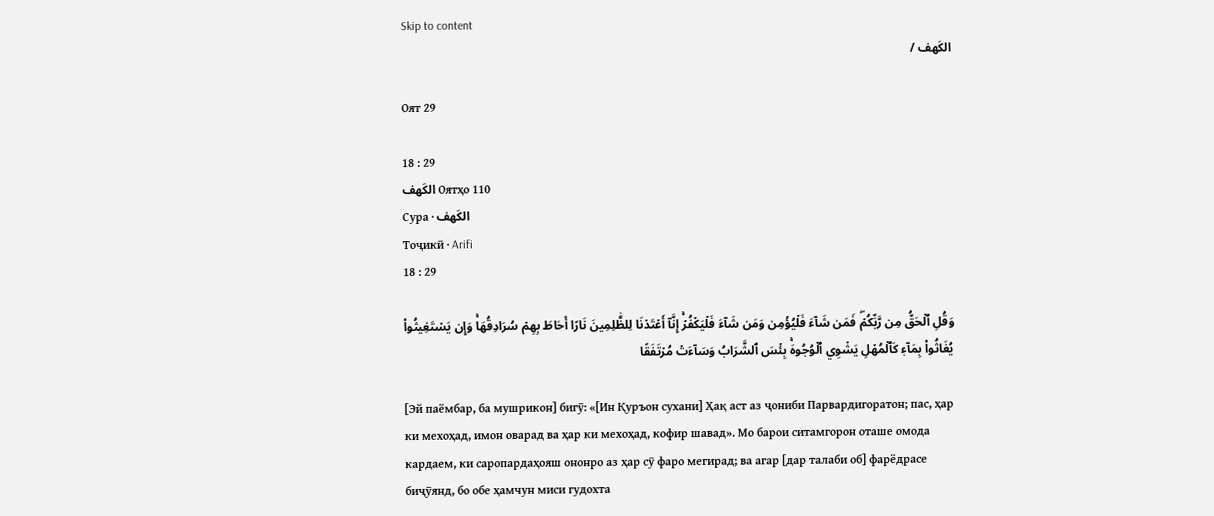Skip to content
الكَهف /

Оят 29

18 : 29
الكَهف Оятҳо 110
Сура · الكَهف
Тоҷикӣ · Arifi
18 : 29

وَقُلِ ٱلۡحَقُّ مِن رَّبِّكُمۡۖ فَمَن شَآءَ فَلۡيُؤۡمِن وَمَن شَآءَ فَلۡيَكۡفُرۡۚ إِنَّآ أَعۡتَدۡنَا لِلظَّٰلِمِينَ نَارًا أَحَاطَ بِهِمۡ سُرَادِقُهَاۚ وَإِن يَسۡتَغِيثُواْ يُغَاثُواْ بِمَآءٖ كَٱلۡمُهۡلِ يَشۡوِي ٱلۡوُجُوهَۚ بِئۡسَ ٱلشَّرَابُ وَسَآءَتۡ مُرۡتَفَقًا

[Эй паёмбар, ба мушрикон] бигӯ: «[Ин Қуръон сухани] Ҳақ аст аз ҷониби Парвардигоратон; пас, ҳар ки мехоҳад, имон оварад ва ҳар ки мехоҳад, кофир шавад». Мо барои ситамгорон оташе омода кардаем, ки саропардаҳояш ононро аз ҳар сӯ фаро мегирад; ва агар [дар талаби об] фарёдрасе биҷӯянд, бо обе ҳамчун миси гудохта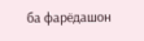ба фарёдашон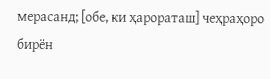мерасанд; [обе, ки ҳарораташ] чеҳраҳоро бирён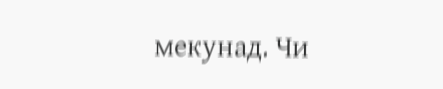мекунад. Чи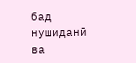бад нушиданӣ ва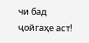чи бад ҷойгаҳе аст!